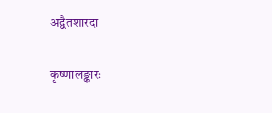अद्वैतशारदा

कृष्णालङ्कारः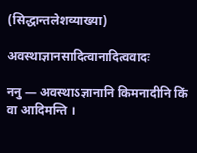(सिद्धान्तलेशव्याख्या)

अवस्थाज्ञानसादित्वानादित्ववादः

ननु — अवस्थाऽज्ञानानि किमनादीनि किं वा आदिमन्ति ।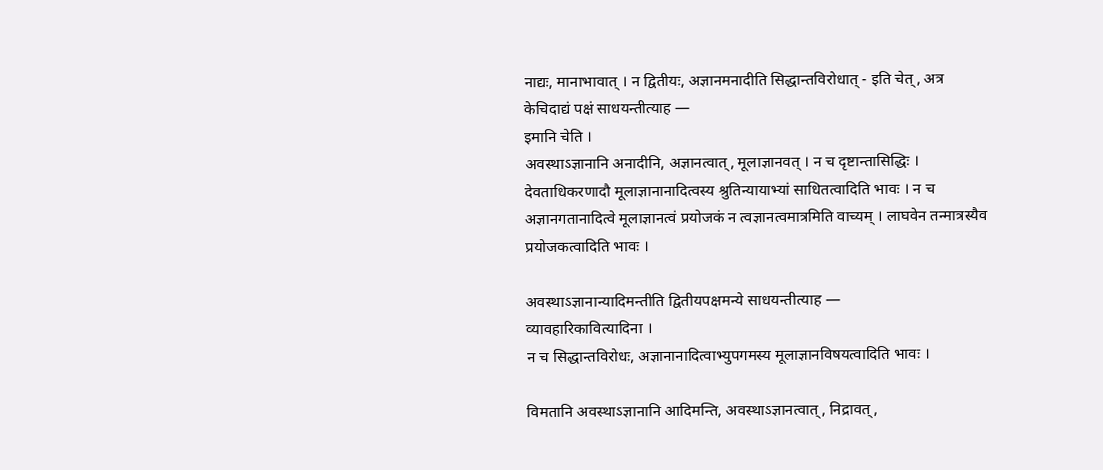नाद्यः, मानाभावात् । न द्वितीयः, अज्ञानमनादीति सिद्धान्तविरोधात् - इति चेत्, अत्र केचिदाद्यं पक्षं साधयन्तीत्याह —
इमानि चेति ।
अवस्थाऽज्ञानानि अनादीनि, अज्ञानत्वात्, मूलाज्ञानवत् । न च दृष्टान्तासिद्धिः । देवताधिकरणादौ मूलाज्ञानानादित्वस्य श्रुतिन्यायाभ्यां साधितत्वादिति भावः । न च अज्ञानगतानादित्वे मूलाज्ञानत्वं प्रयोजकं न त्वज्ञानत्वमात्रमिति वाच्यम् । लाघवेन तन्मात्रस्यैव प्रयोजकत्वादिति भावः ।

अवस्थाऽज्ञानान्यादिमन्तीति द्वितीयपक्षमन्ये साधयन्तीत्याह —
व्यावहारिकावित्यादिना ।
न च सिद्धान्तविरोधः, अज्ञानानादित्वाभ्युपगमस्य मूलाज्ञानविषयत्वादिति भावः ।

विमतानि अवस्थाऽज्ञानानि आदिमन्ति, अवस्थाऽज्ञानत्वात्, निद्रावत्,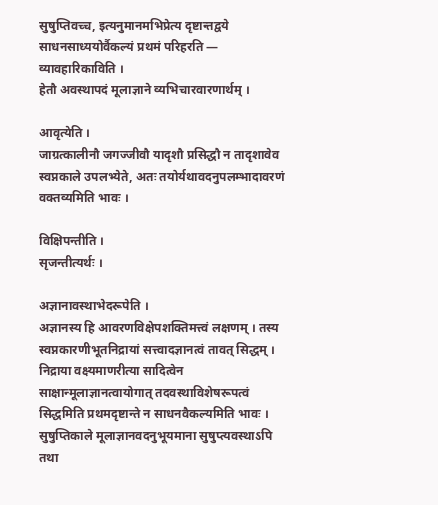सुषुप्तिवच्च, इत्यनुमानमभिप्रेत्य दृष्टान्तद्वये साधनसाध्ययोर्वैकल्यं प्रथमं परिहरति —
व्यावहारिकाविति ।
हेतौ अवस्थापदं मूलाज्ञाने व्यभिचारवारणार्थम् ।

आवृत्येति ।
जाग्रत्कालीनौ जगज्जीवौ यादृशौ प्रसिद्धौ न तादृशावेव स्वप्नकाले उपलभ्येते, अतः तयोर्यथावदनुपलम्भादावरणं वक्तव्यमिति भावः ।

विक्षिपन्तीति ।
सृजन्तीत्यर्थः ।

अज्ञानावस्थाभेदरूपेति ।
अज्ञानस्य हि आवरणविक्षेपशक्तिमत्त्वं लक्षणम् । तस्य स्वप्नकारणीभूतनिद्रायां सत्त्वादज्ञानत्वं तावत् सिद्धम् । निद्राया वक्ष्यमाणरीत्या सादित्वेन साक्षान्मूलाज्ञानत्वायोगात् तदवस्थाविशेषरूपत्वं सिद्धमिति प्रथमदृष्टान्ते न साधनवैकल्यमिति भावः । सुषुप्तिकाले मूलाज्ञानवदनुभूयमाना सुषुप्त्यवस्थाऽपि तथा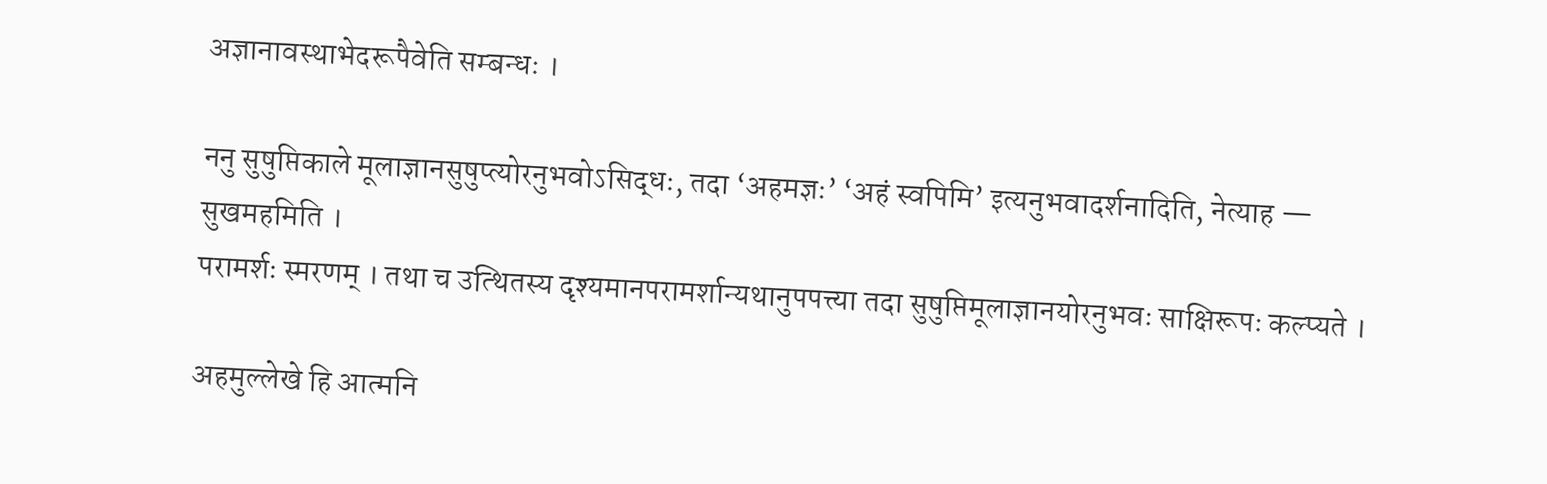अज्ञानावस्थाभेदरूपैवेति सम्बन्धः ।

ननु सुषुप्तिकाले मूलाज्ञानसुषुप्त्योरनुभवोऽसिद्धः, तदा ‘अहमज्ञः’ ‘अहं स्वपिमि’ इत्यनुभवादर्शनादिति, नेत्याह —
सुखमहमिति ।
परामर्शः स्मरणम् । तथा च उत्थितस्य दृश्यमानपरामर्शान्यथानुपपत्त्या तदा सुषुप्तिमूलाज्ञानयोरनुभवः साक्षिरूपः कल्प्यते ।

अहमुल्लेखे हि आत्मनि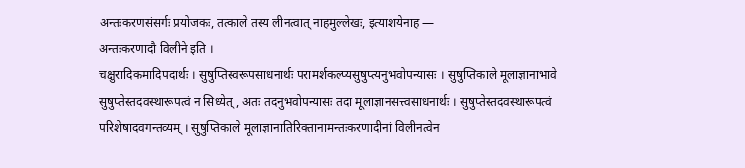अन्तःकरणसंसर्गः प्रयोजकः, तत्काले तस्य लीनत्वात् नाहमुल्लेखः, इत्याशयेनाह —
अन्तःकरणादौ विलीने इति ।
चक्षुरादिकमादिपदार्थः । सुषुप्तिस्वरूपसाधनार्थः परामर्शकल्प्यसुषुप्त्यनुभवोपन्यासः । सुषुप्तिकाले मूलाज्ञानाभावे सुषुप्तेस्तदवस्थारूपत्वं न सिध्येत्, अतः तदनुभवोपन्यासः तदा मूलाज्ञानसत्त्वसाधनार्थः । सुषुप्तेस्तदवस्थारूपत्वं परिशेषादवगन्तव्यम् । सुषुप्तिकाले मूलाज्ञानातिरिक्तानामन्तःकरणादीनां विलीनत्वेन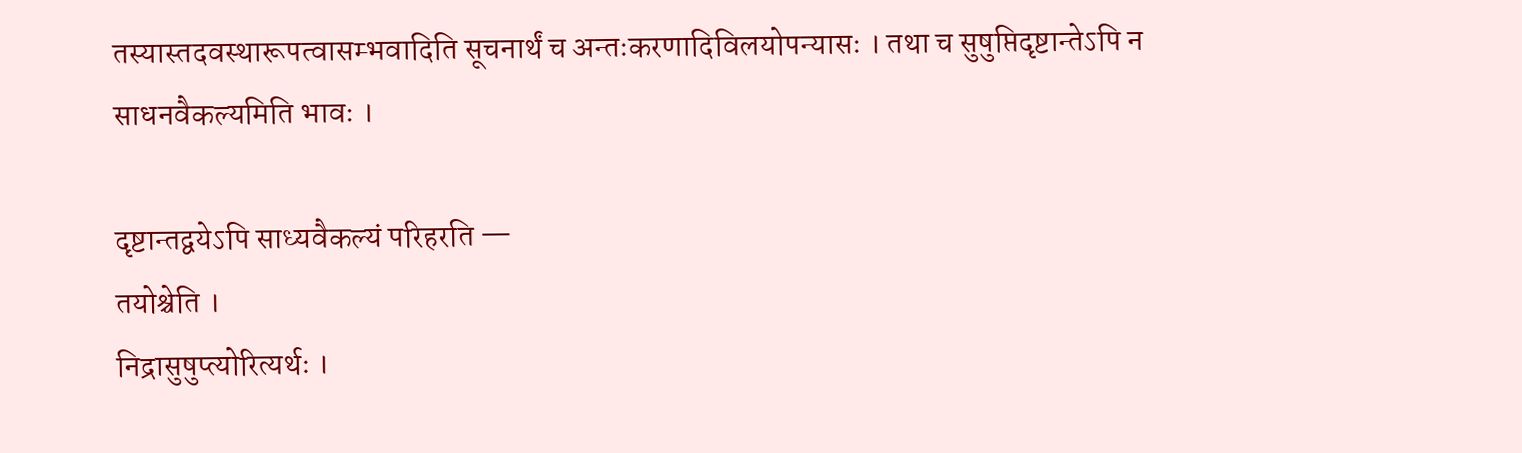तस्यास्तदवस्थारूपत्वासम्भवादिति सूचनार्थं च अन्तःकरणादिविलयोपन्यासः । तथा च सुषुप्तिदृष्टान्तेऽपि न साधनवैकल्यमिति भावः ।

दृष्टान्तद्वयेऽपि साध्यवैकल्यं परिहरति —
तयोश्चेति ।
निद्रासुषुप्त्योरित्यर्थः ।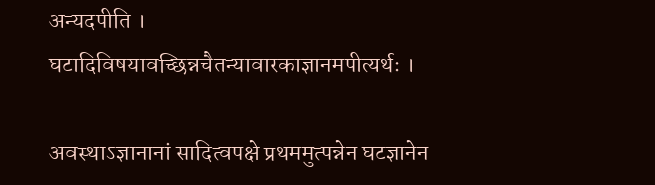अन्यदपीति ।
घटादिविषयावच्छिन्नचैतन्यावारकाज्ञानमपीत्यर्थः ।

अवस्थाऽज्ञानानां सादित्वपक्षे प्रथममुत्पन्नेन घटज्ञानेन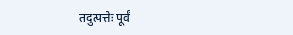तदुत्पत्तेः पूर्वं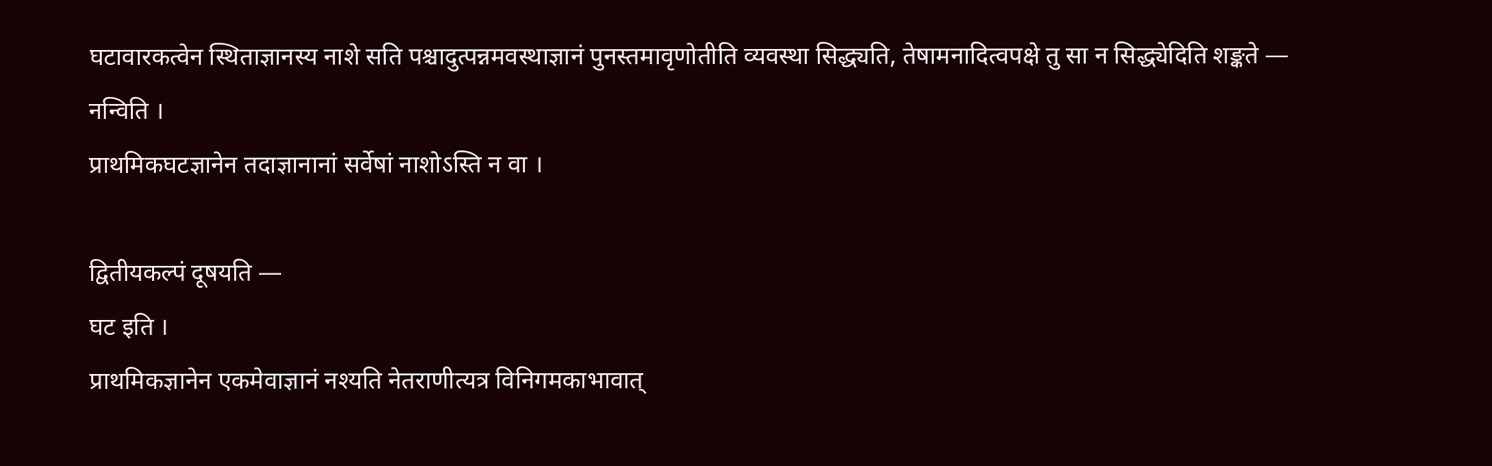घटावारकत्वेन स्थिताज्ञानस्य नाशे सति पश्चादुत्पन्नमवस्थाज्ञानं पुनस्तमावृणोतीति व्यवस्था सिद्ध्यति, तेषामनादित्वपक्षे तु सा न सिद्ध्येदिति शङ्कते —
नन्विति ।
प्राथमिकघटज्ञानेन तदाज्ञानानां सर्वेषां नाशोऽस्ति न वा ।

द्वितीयकल्पं दूषयति —
घट इति ।
प्राथमिकज्ञानेन एकमेवाज्ञानं नश्यति नेतराणीत्यत्र विनिगमकाभावात्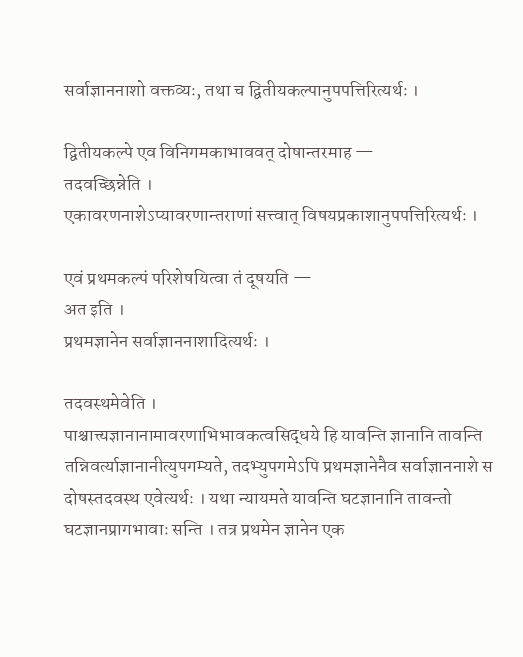सर्वाज्ञाननाशो वक्तव्यः, तथा च द्वितीयकल्पानुपपत्तिरित्यर्थः ।

द्वितीयकल्पे एव विनिगमकाभाववत् दोषान्तरमाह —
तदवच्छिन्नेति ।
एकावरणनाशेऽप्यावरणान्तराणां सत्त्वात् विषयप्रकाशानुपपत्तिरित्यर्थः ।

एवं प्रथमकल्पं परिशेषयित्वा तं दूषयति —
अत इति ।
प्रथमज्ञानेन सर्वाज्ञाननाशादित्यर्थः ।

तदवस्थमेवेति ।
पाश्चात्त्यज्ञानानामावरणाभिभावकत्वसिद्धये हि यावन्ति ज्ञानानि तावन्ति तन्निवर्त्याज्ञानानीत्युपगम्यते, तदभ्युपगमेऽपि प्रथमज्ञानेनैव सर्वाज्ञाननाशे स दोषस्तदवस्थ एवेत्यर्थः । यथा न्यायमते यावन्ति घटज्ञानानि तावन्तो घटज्ञानप्रागभावाः सन्ति । तत्र प्रथमेन ज्ञानेन एक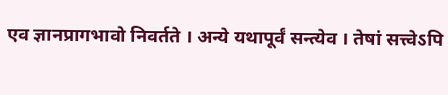एव ज्ञानप्रागभावो निवर्तते । अन्ये यथापूर्वं सन्त्येव । तेषां सत्त्वेऽपि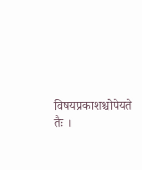विषयप्रकाशश्चोपेयते तैः ।